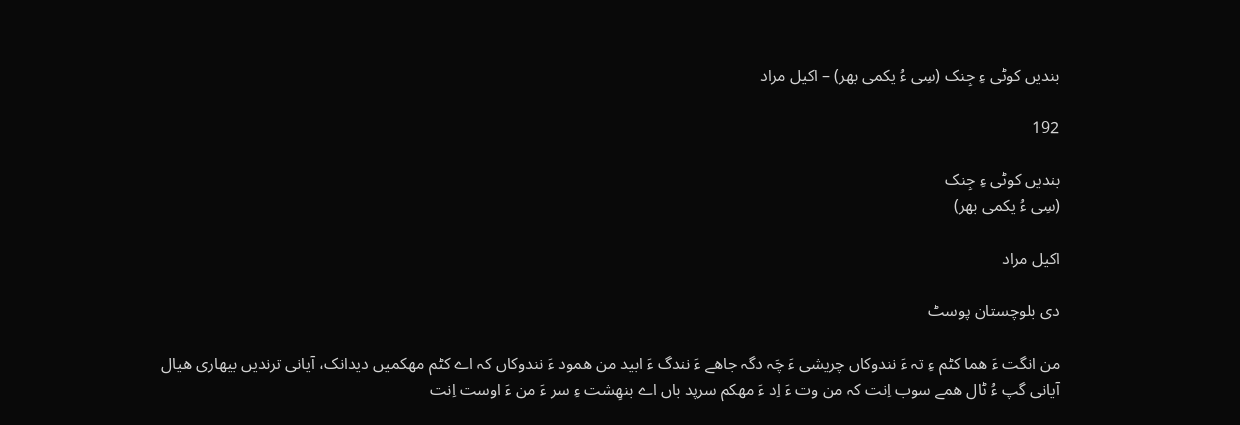بندیں کوٹی ءِ جِنک (سِی ءُ یکمی بھر) – اکیل مراد

192

بندیں کوٹی ءِ جِنک
(سِی ءُ یکمی بھر)

اکیل مراد

دی بلوچستان پوسٹ

من انگت ءَ ھما کٹم ءِ تہ ءَ نندوکاں چریشی ءَ چَہ دگہ جاھے ءَ نندگ ءَ ابید من ھمود ءَ نندوکاں کہ اے کٹم مھکمیں دیدانک، آیانی ترندیں بیھاری ھیال آیانی گپ ءُ ٹال ھمے سوب اِنت کہ من وت ءَ اِد ءَ مھکم سرپد باں اے بنھِشت ءِ سر ءَ من ءَ اوست اِنت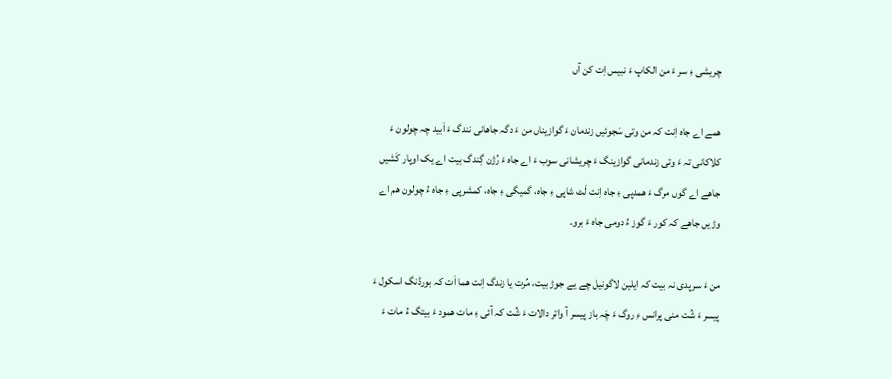چریشی ءِ سر ءَ من الکاپ ءَ نبیس اِت کن آں

ھمے اے جاہ اِنت کہ من وتی سَجوئیں زندمان ءَ گوازیناں من ءَ دگہ جاھانی نندگ ءَ اَبید چہ چولون ءَ کلاکانی تہ ءَ وتی زندمانی گوازینگ ءَ چریشانی سوب ءَ اے جاہ ءَ رُژن گِندگ بیت اے یک اوپار کَشیں جاھے اے گوں مرگ ءَ ھمدپی ءِ جاہ اِنت لَٹ شاپی ءِ جاہ، گمیگی ءِ جاہ، کمشرپی ءِ جاہ ءُ چولون ھم اے وڑیں جاھے کہ کور ءَ گوز ءُ دومی جاہ ءَ برو۔

من ءَ سرپدی نہ بیت کہ ایلین لاگونیل چے یے جوڑ بیت، مُرت یا زندگ اِنت ھما اَت کہ بورڈنگ اسکول ءَ پیسر ءَ شُت منی پرانس ءِ روگ ءَ چَہ باز پیسر آ واتر دالات ءَ شُت کہ آئی ءِ مات ھمود ءَ بیتگ ءُ مات ءَ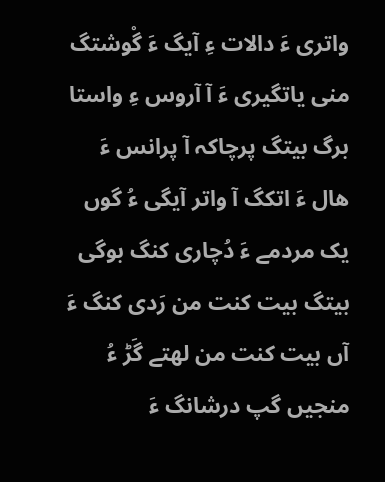واتری ءَ دالات ءِ آیگ ءَ گْوشتگ منی یاتگیری ءَ آ آروس ءِ واستا برگ بیتگ پرچاکہ آ پرانس ءَ ھال ءَ اتکگ آ واتر آیگی ءُ گوں یک مردمے ءَ دُچاری کنگ بوگی بیتگ بیت کنت من رَدی کنگ ءَ آں بیت کنت من لھتے گَڑ ءُ منجیں گپ درشانگ ءَ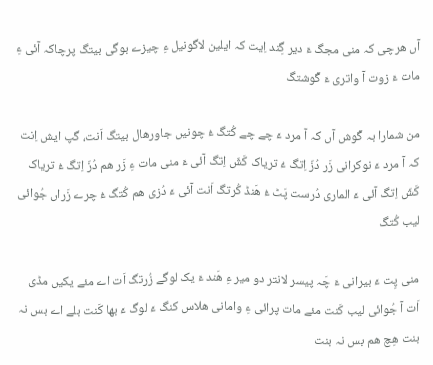آں ھرچی کہ منی مجگ ءَ دیر گِند اِیت کہ ایلین لاگونیل ءِ چیزے بوگی بیتگ پرچاکہ آئی ءِ مات ءَ زوت آ واتری ءَ گْوشتگ

من شمارا بہ گْوش آں کہ آ مرد ءَ چے چے کُتگ ءُ چونیں جاورھال بیتگ اَنت، گپ ایش اِنت کہ آ مرد ءَ نوکرانی زَر دُزّ اِتگ ءُ تریاک کَشّ اِتگ آئی ءَ منی مات ءِ زَر ھم دُزّ اِتگ ءُ تریاک کَشّ اِتگ آئی ءَ الماری دُرست پَٹ ءُ ھَنڈ کُرتگ اَنت آئی ءَ دُزی ھم کُتگ ءُ چرے زَراں جُوائی لیب کُتگ

منی پِت ءَ بیرانی ءَ چَہ پیسر لانتر دو میر ءِ ھَند ءَ یک لوگے زُرتگ اَت اے مئے یکیں مڈی اَت آ جُوائی لیب کَنت مئے مات پرائی ءِ وامانی ھلاس کنگ ءَ لوگ ءَ بھا کَنت بلے اے بس نہ بنت ھِچ ھم بس نہ بنت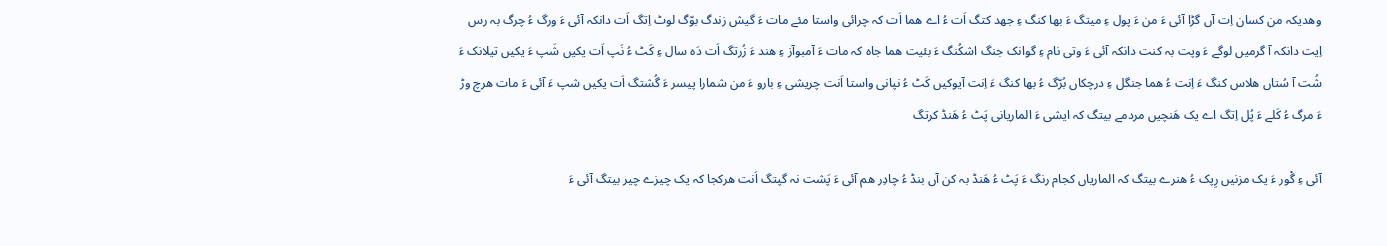وھدیکہ من کسان اِت آں گڑا آئی ءَ من ءَ پول ءِ میتگ ءَ بھا کنگ ءِ جھد کتگ اَت ءُ اے ھما اَت کہ چرائی واستا مئے مات ءَ گیش زندگ بوّگ لوٹ اِتگ اَت دانکہ آئی ءَ ورگ ءُ چرگ بہ رس اِیت دانکہ آ گرمیں لوگے ءَ وپت بہ کنت دانکہ آئی ءَ وتی نام ءِ گوانک جنگ اشکُنگ ءَ بئیت ھما جاہ کہ مات ءَ آمبوآز ءِ ھند ءَ زُرتگ اَت دَہ سال ءِ کَٹ ءُ نَپ اَت یکیں شَپ ءَ یکیں تیلانک ءَ شُت آ سُتاں ھلاس کنگ ءَ اِنت ءُ ھما جنگل ءِ درچکاں بُرّگ ءُ بھا کنگ ءَ اِنت آیوکیں کَٹ ءُ نپانی واستا اَنت چریشی ءِ بارو ءَ من شمارا پیسر ءَ گُشتگ اَت یکیں شپ ءَ آئی ءَ مات ھرچ وڑ ءَ مرگ ءُ کَلے ءَ پُل اِتگ اے یک ھَنچیں مردمے بیتگ کہ ایشی ءَ الماریانی پَٹ ءُ ھَنڈ کرتگ

آئی ءِ گْور ءَ یک مزنیں رِپک ءُ ھنرے بیتگ کہ الماریاں کجام رنگ ءَ پَٹ ءُ ھَنڈ بہ کن آں بنڈ ءُ چادِر ھم آئی ءَ پَشت نہ گپتگ اَنت ھرکجا کہ یک چیزے چیر بیتگ آئی ءَ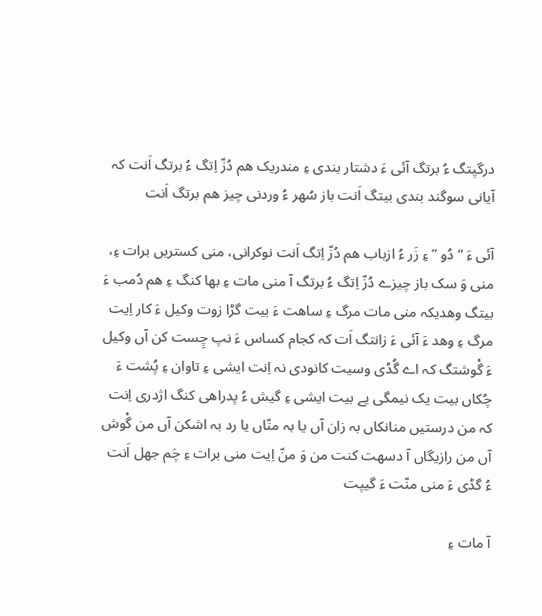درگپتگ ءُ برتگ آئی ءَ دشتار بندی ءِ مندریک ھم دُزّ اِتگ ءُ برتگ اَنت کہ آیانی سوگند بندی بیتگ اَنت باز سُھر ءُ وردنی چیز ھم برتگ اَنت

آئی ءَ “دُو ” ءِ زَر ءُ ازباب ھم دُزّ اِتگ اَنت نوکرانی، منی کستریں برات ءِ، منی وَ سک باز چیزے دُزّ اِتگ ءُ برتگ آ منی مات ءِ بھا کنگ ءِ ھم دُمب ءَ بیتگ وھدیکہ منی مات مرگ ءِ ساھت ءَ بیت گڑا زوت وکیل ءَ کار اِیت مرگ ءِ وھد ءَ آئی ءَ زانتگ اَت کہ کجام کساس ءَ نپ چِست کن آں وکیل ءَ گْوشتگ کہ اے گُڈی وسیت کانودی نہ اِنت ایشی ءِ تاوان ءِ پُشت ءَ چُکاں بیت یک نیمگی یے بیت ایشی ءِ گیش ءُ پدراھی کنگ اژدری اِنت کہ من درستیں منانکاں بہ زان آں یا بہ منّاں یا رد بہ اشکن آں من گْوش آں من رازیگاں آ دسھت کنت من وَ منّ اِیت منی برات ءِ چَم جھل اَنت ءُ گڈی ءَ منی منّت ءَ گیپت

آ مات ءِ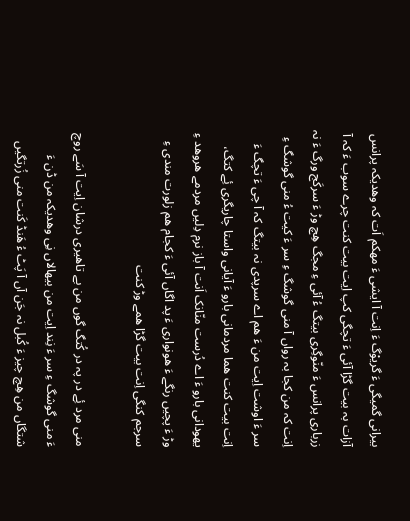بیرانی گمیگی ءَ گریوْگ ءَ اِنت آ ایشی ءَ مھکم اَت کہ وھدیکہ پرانس آزات بہ بیت گڑا آئی ءَ تچگی کپ اِیت بیت کنت چرے سوب ءَ کہ آ زرباری پرانس ءَ منّوگِری بیتگ ءُ آئی ءِ مجگ ھِچ وڑ ءَ سرکَج ورگ ءَ نہ اِنت کہ من کجا بہ رواں آ منی گوشگ ءِ سر ءَ کیت ءُ منی گوشگ ءِ سر ءَ اوشت اِیت من ءَ ھم اے سرپدی نہ بیتگ کہ آ چی ءَ تچگ ءَ اِنت بیت کنت ھما مردمانی بارو ءَ آیانی واستا چاریگری ئِے کتگ، یھودانی بارو ءَ اے دُرست منّانک اَنت آ باز نرم دِلیں مردمے ھروھد ءِ وڑ ءَ پچیں رنگے ءَ ھونواری ءَ پد اگاں آئی ءَ کجام ھم زلورت مندی ءِ سرجم کنگی اِنت بیت گڑا ھمے وڑ کنت

منی مرد ئِے در پہ در کُتگ گوں من بے تاھیری درشان اِیت آ سَے روچ ءَ منی گوشگ ءِ سر ءَ نِند اِیت من بیھالاں نِی وھدیکہ من ڈن ءَ شتگاں من ھِچ چیز ءَ کُبل نہ جَن آں آ پَٹ ءُ ھَنڈ کَنت منی زُرتگیں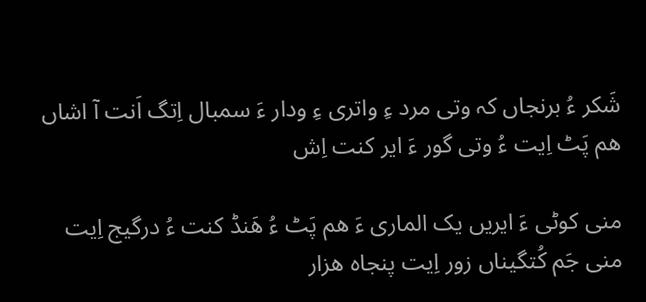شَکر ءُ برنجاں کہ وتی مرد ءِ واتری ءِ ودار ءَ سمبال اِتگ اَنت آ اشاں ھم پَٹ اِیت ءُ وتی گور ءَ ایر کنت اِش

منی کوٹی ءَ ایریں یک الماری ءَ ھم پَٹ ءُ ھَنڈ کنت ءُ درگیج اِیت منی جَم کُتگیناں زور اِیت پنجاہ ھزار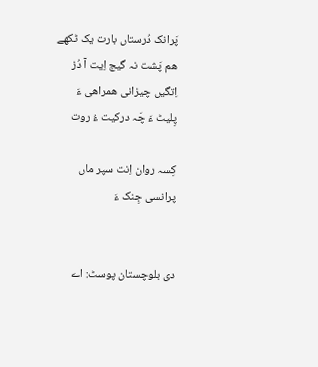پَرانک دُرستاں بارت یک ٹکھے ھم پَشت نہ گیج اِیت آ دُز اِتگیں چیزانی ھمراھی ءَ پِلیٹ ءَ چَہ درکیت ءُ روت

کِسہ روان اِنت سپر ماں پرانسی جِنک ءَ


دی بلوچستان پوسٹ: اے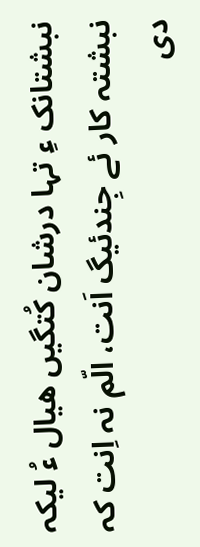نبشتانک ءِ تہا درشان کُتگیں ھیال ءُ لیکہ نبشتہ کار ئے جِندئیگ اَنت، الّم نہ اِنت کہ دی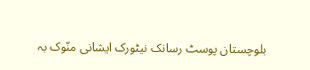بلوچستان پوسٹ رسانک نیٹورک ایشانی منّوک بہ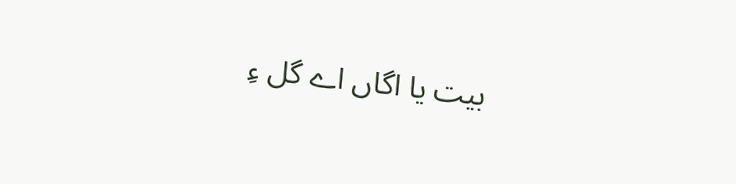بیت یا اگاں اے گل ءِ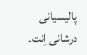پالیسیانی درشانی اِنت۔